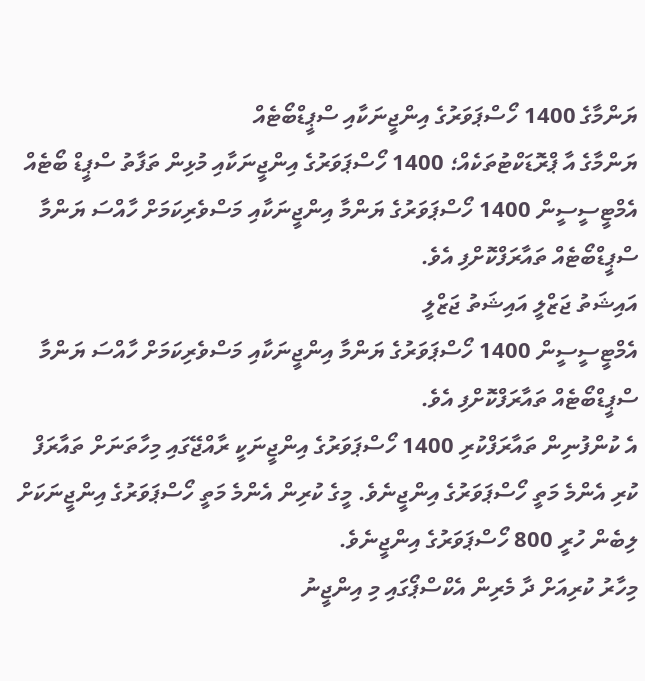ޔަންމާގެ 1400 ހޯސްޕަވަރުގެ އިންޖީނަކާއި ސްޕީޑްބޯޓެއް
ޔަންމާގެ އާ ޕްރޮޑަކްޓުތަކެއް؛ 1400 ހޯސްޕަވަރުގެ އިންޖީނަކާއި މުޅިން ތަފާތު ސްޕީޑް ބޯޓެއް
އެމްޓީސީސީން 1400 ހޯސްޕަވަރުގެ ޔަންމާ އިންޖީނަކާއި މަސްވެރިކަމަށް ހާއްސަ ޔަންމާ ސްޕީޑްބޯޓެއް ތައާރަފްކޮށްފި އެވެ.
އައިޝަތު ޖަޒްލީ އައިޝަތު ޖަޒްލީ
އެމްޓީސީސީން 1400 ހޯސްޕަވަރުގެ ޔަންމާ އިންޖީނަކާއި މަސްވެރިކަމަށް ހާއްސަ ޔަންމާ ސްޕީޑްބޯޓެއް ތައާރަފްކޮށްފި އެވެ.
އެ ކުންފުނިން ތައާރަފްކުރި 1400 ހޯސްޕަވަރުގެ އިންޖީނަކީ ރާއްޖޭގައި މިހާތަނަށް ތައާރަފް ކުރި އެންމެ މަތީ ހޯސްޕަވަރުގެ އިންޖީނެވެ. މީގެ ކުރިން އެންމެ މަތީ ހޯސްޕަވަރުގެ އިންޖީނަކަށް ލިބެން ހުރީ 800 ހޯސްޕަވަރުގެ އިންޖީނެވެ.
މިހާރު ކުރިއަށް ދާ މެރިން އެކްސްޕޯގައި މި އިންޖީނު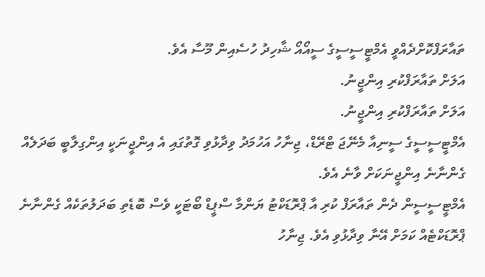ތައާރަފްކޮށްދެއްވީ އެމްޓީސީސީގެ ސީއޯއޯ ޝާހިދު ހުސެއިން މޫސާ އެވެ.
އަލަށް ތައާރަފްކުރި އިންޖީނު.
އަލަށް ތައާރަފްކުރި އިންޖީނު.
އެމްޓީސީސީގެ ސީނިއާ މެނޭޖަ ޓްރޭޑް، ޖިނާހު އަހުމަދު ވިދާޅުވި ގޮތުގައި އެ އިންޖީނަކީ އިންގިލާބީ ބަދަލެއް ގެންނާނެ އިންޖީނަކަށް ވާނެ އެވެ.
އެމްޓީސީސީން ދެން ތައާރަފް ކުރި އާ ޕްރޮޑަކްޓު ޔަންމާ ސްޕީޑް ބޯޓަކީ ވެސް ބޮޑެތި ބަދަލުތަކެއް ގެންނާނެ ޕްރޮޑަކްޓެއް ކަމަށް އޭނާ ވިދާޅުވި އެވެ. ޖިނާހު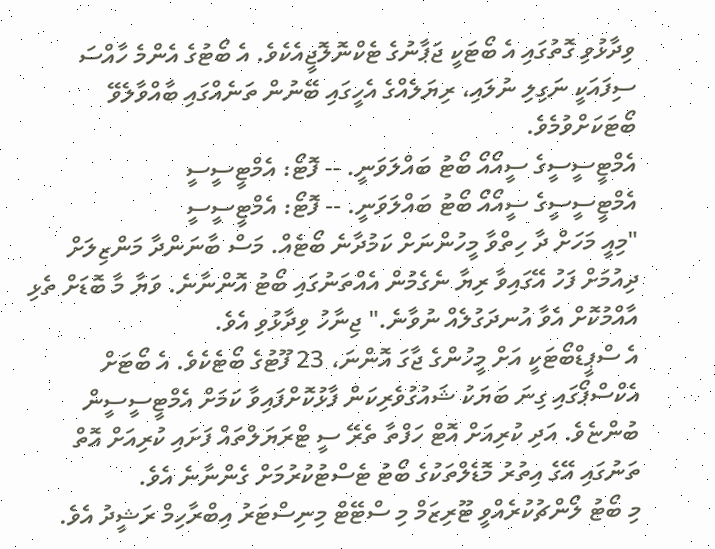ވިދާޅުވި ގޮތުގައި އެ ބޯޓަކީ ޖަޕާނުގެ ޓެކްނޮލޮޖީއެކެވެ. އެ ބޯޓުގެ އެންމެ ހާއްސަ ސިފައަކީ ނަގިލި ނުލައި، ރިޔަލެއްގެ އެހީގައި ބޭނުން ތަނެއްގައި ބާއްވާލެވޭ ބޯޓަކަށްވުމެވެ.
އެމްޓީސީސީގެ ސީއޯއޯ ބޯޓު ބައްލަވަނީ. -- ފޮޓޯ: އެމްޓީސީސީ
އެމްޓީސީސީގެ ސީއޯއޯ ބޯޓު ބައްލަވަނީ. -- ފޮޓޯ: އެމްޓީސީސީ
"މިއީ މަހަށް ދާ ހިތްވާ މީހުންނަށް ކަމުދާނެ ބޯޓެއް. މަސް ބާނަންދާ މަންޒިލަށް ދިއުމަށް ފަހު އޭގައިވާ ރިޔާ ނެގެމުން އެއްތަނުގައި ބޯޓު އޮންނާނެ. ވަޔާ މާ ބޮޑަށް ތެޅި އާއްމުކޮށް އެވާ އުނދަގުލެއް ނުވާނެ." ޖިނާހު ވިދާޅުވި އެވެ.
އެ ސްޕީޑްބޯޓަކީ އަށް މީހުންގެ ޖާގަ އޮންނަ، 23 ފޫޓުގެ ބޯޓެކެވެ. އެ ބޯޓަށް އެކްސްޕޯގައި ގިނަ ބަޔަކު ޝައުގުވެރިކަން ފާޅުކޮށްފައިވާ ކަމަށް އެމްޓީސީސީން ބުންޏެވެ. އަދި ކުރިއަށް އޮޓް ހަފްތާ ތެރޭ ސީ ޓްރަޔަލްތައް ފަށައި ކުރިއަށް އޮތް ތަނުގައި އޭގެ އިތުރު މޮޑެލްތަކުގެ ބޯޓު ޓެސްޓުކުރުމަށް ގެންނާނެ އެވެ.
މި ބޯޓު ލޯންޗުކުރެއްވީ ޓޫރިޒަމް މި ސްޓޭޓް މިނިސްޓަރު އިބްރާހިމް ރަޝީދު އެވެ.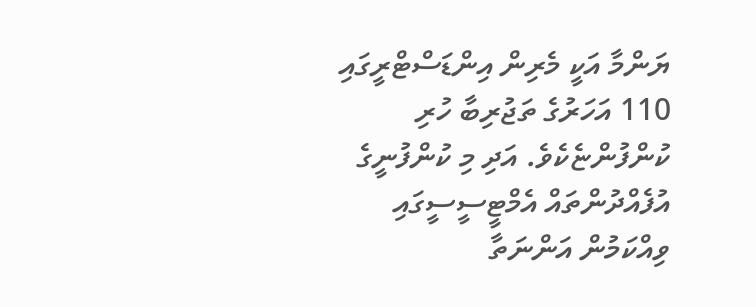ޔަންމާ އަކީ މެރިން އިންޑަސްޓްރީގައި 110 އަހަރުގެ ތަޖުރިބާ ހުރި ކުންފުންޏެކެވެ. އަދި މި ކުންފުނީގެ އުފެއްދުންތައް އެމްޓީސީސީގައި ވިއްކަމުން އަންނަތާ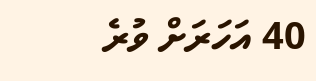40 އަހަރަށް ވުރެ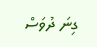ގިނަ ދުވަސް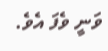ވަނީ ވެފަ އެވެ.